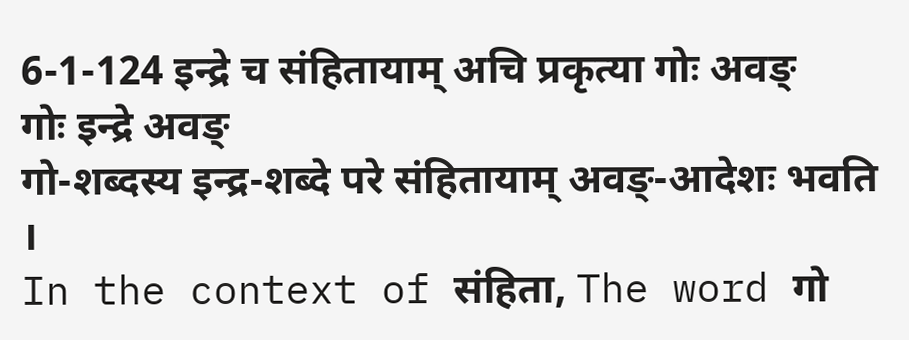6-1-124 इन्द्रे च संहितायाम् अचि प्रकृत्या गोः अवङ्
गोः इन्द्रे अवङ्
गो-शब्दस्य इन्द्र-शब्दे परे संहितायाम् अवङ्-आदेशः भवति ।
In the context of संहिता, The word गो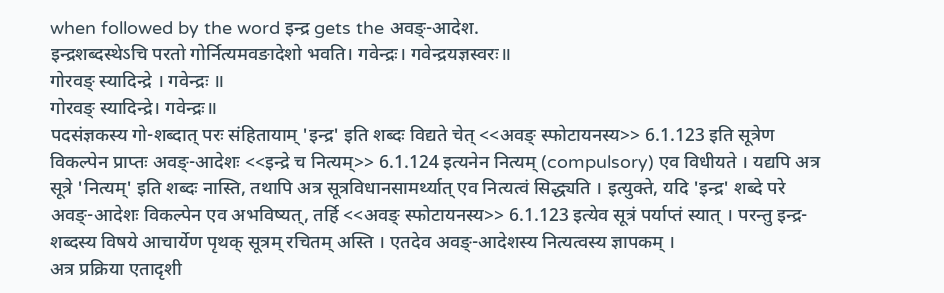when followed by the word इन्द्र gets the अवङ्-आदेश.
इन्द्रशब्दस्थेऽचि परतो गोर्नित्यमवङादेशो भवति। गवेन्द्रः। गवेन्द्रयज्ञस्वरः॥
गोरवङ् स्यादिन्द्रे । गवेन्द्रः ॥
गोरवङ् स्यादिन्द्रे। गवेन्द्रः॥
पदसंज्ञकस्य गो-शब्दात् परः संहितायाम् 'इन्द्र' इति शब्दः विद्यते चेत् <<अवङ् स्फोटायनस्य>> 6.1.123 इति सूत्रेण विकल्पेन प्राप्तः अवङ्-आदेशः <<इन्द्रे च नित्यम्>> 6.1.124 इत्यनेन नित्यम् (compulsory) एव विधीयते । यद्यपि अत्र सूत्रे 'नित्यम्' इति शब्दः नास्ति, तथापि अत्र सूत्रविधानसामर्थ्यात् एव नित्यत्वं सिद्ध्यति । इत्युक्ते, यदि 'इन्द्र' शब्दे परे अवङ्-आदेशः विकल्पेन एव अभविष्यत्, तर्हि <<अवङ् स्फोटायनस्य>> 6.1.123 इत्येव सूत्रं पर्याप्तं स्यात् । परन्तु इन्द्र-शब्दस्य विषये आचार्येण पृथक् सूत्रम् रचितम् अस्ति । एतदेव अवङ्-आदेशस्य नित्यत्वस्य ज्ञापकम् ।
अत्र प्रक्रिया एतादृशी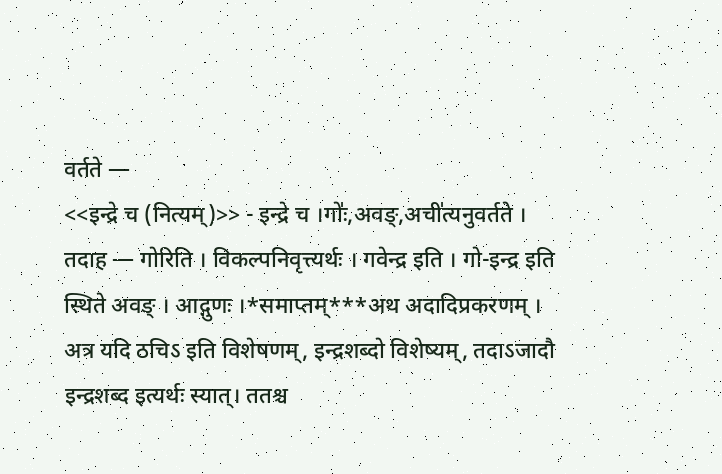वर्तते —
<<इन्द्रे च (नित्यम्)>> - इन्द्रे च ।गोः॑,अवङ्,अची॑त्यनुवर्तते । तदाह — गोरिति । विकल्पनिवृत्त्यर्थः । गवेन्द्र इति । गो-इन्द्र इति स्थिते अवङ् । आद्गुणः ।*समाप्तम्***अथ अदादिप्रकरणम् ।
अत्र यदि ठचिऽ इति विशेषणम्, इन्द्रशब्दो विशेष्यम्, तदाऽजादौ इन्द्रशब्द इत्यर्थः स्यात्। ततश्च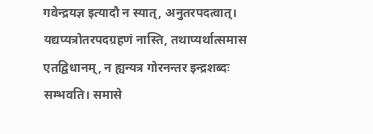गवेन्द्रयज्ञ इत्यादौ न स्यात्, अनुतरपदत्वात्। यद्यप्यत्रोतरपदग्रहणं नास्ति, तथाप्यर्थात्समास एतद्विधानम्, न ह्यन्यत्र गोरनन्तर इन्द्रशब्दः सम्भवति। समासे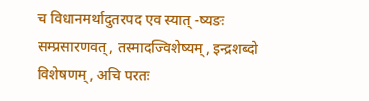च विधानमर्थादुतरपद एव स्यात् -ष्यङः सम्प्रसारणवत्, तस्मादज्विशेष्यम्, इन्द्रशब्दो विशेषणम्, अचि परतः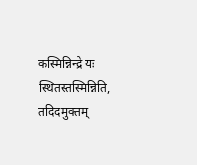कस्मिन्निन्द्रे यः स्थितस्तस्मिन्निति, तदिदमुक्तम्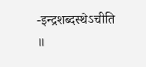-इन्द्रशब्दस्थेऽचीति ॥